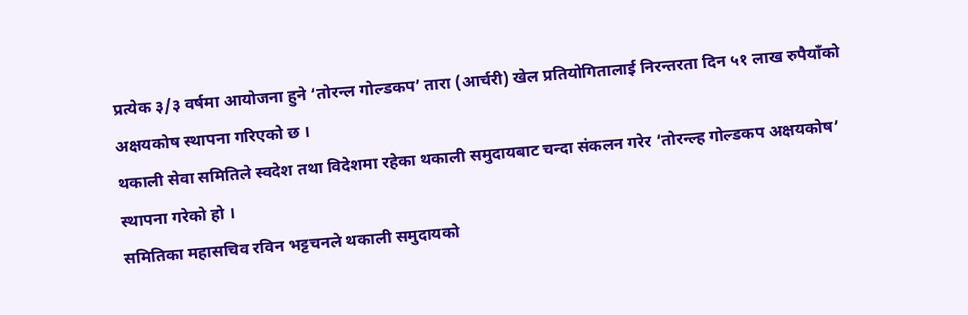प्रत्येक ३/३ वर्षमा आयोजना हुने ‘तोरन्ल गोल्डकप’ तारा (आर्चरी) खेल प्रतियोगितालाई निरन्तरता दिन ५१ लाख रुपैयाँको अक्षयकोष स्थापना गरिएको छ ।
थकाली सेवा समितिले स्वदेश तथा विदेशमा रहेका थकाली समुदायबाट चन्दा संकलन गरेर ‘तोरन्ल्ह गोल्डकप अक्षयकोष’ स्थापना गरेको हो ।
समितिका महासचिव रविन भट्टचनले थकाली समुदायको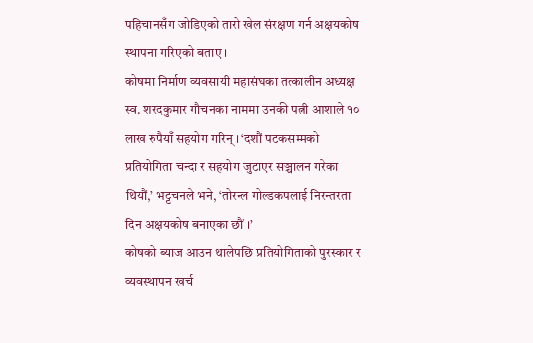पहिचानसँग जोडिएको तारो खेल संरक्षण गर्न अक्षयकोष स्थापना गरिएको बताए ।
कोषमा निर्माण व्यवसायी महासंघका तत्कालीन अध्यक्ष स्व. शरदकुमार गौचनका नाममा उनकी पत्नी आशाले १० लाख रुपैयाँ सहयोग गरिन् । ‘दशौं पटकसम्मको प्रतियोगिता चन्दा र सहयोग जुटाएर सञ्चालन गरेका थियौं,’ भट्टचनले भने, ‘तोरन्ल गोल्डकपलाई निरन्तरता दिन अक्षयकोष बनाएका छौं ।’
कोषको ब्याज आउन थालेपछि प्रतियोगिताको पुरस्कार र व्यवस्थापन खर्च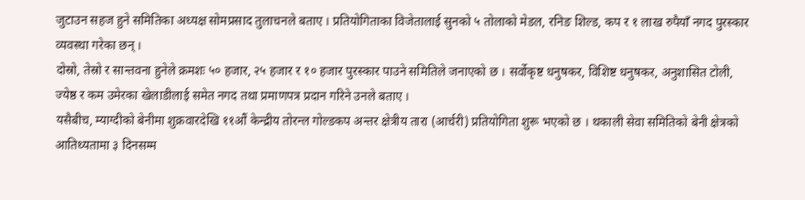जुटाउन सहज हुने समितिका अध्यक्ष सोमप्रसाद तुलाचनले बताए । प्रतियोगिताका विजेतालाई सुनको ५ तोलाको मेडल, रनिङ शिल्ड, कप र १ लाख रुपैयाँ नगद पुरस्कार व्यवस्था गरेका छन् ।
दोस्रो, तेस्रो र सान्तवना हुनेले क्रमशः ५० हजार, २५ हजार र १० हजार पुरस्कार पाउने समितिले जनाएको छ । सर्वोकृष्ट धनुषकर, विशिष्ट धनुषकर, अनुशासित टोली, ज्येष्ठ र कम उमेरका खेलाडीलाई समेत नगद तथा प्रमाणपत्र प्रदान गरिने उनले बताए ।
यसैबीच, म्याग्दीको बेनीमा शुक्रवारदेखि ११औं केन्द्रीय तोरन्ल गोल्डकप अन्तर क्षेत्रीय तारा (आर्चरी) प्रतियोगिता शुरू भएको छ । थकाली सेवा समितिको बेनी क्षेत्रको आतिथ्यतामा ३ दिनसम्म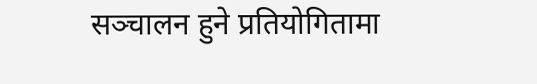सञ्चालन हुने प्रतियोगितामा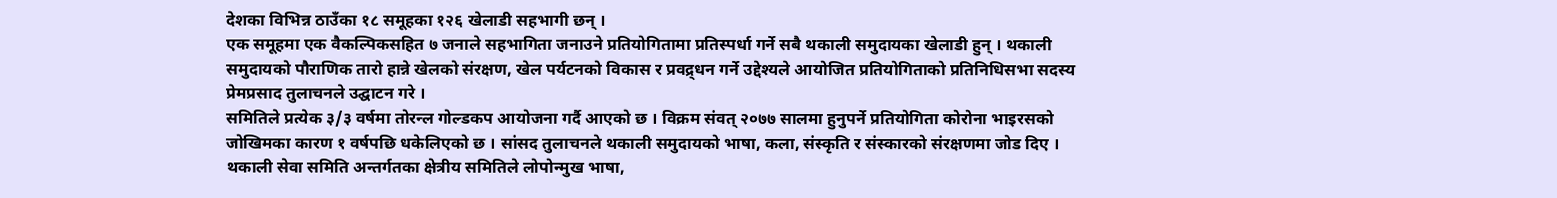देशका विभिन्न ठाउँका १८ समूहका १२६ खेलाडी सहभागी छन् ।
एक समूहमा एक वैकल्पिकसहित ७ जनाले सहभागिता जनाउने प्रतियोगितामा प्रतिस्पर्धा गर्ने सबै थकाली समुदायका खेलाडी हुन् । थकाली समुदायको पौराणिक तारो हान्ने खेलको संरक्षण, खेल पर्यटनको विकास र प्रवद्र्धन गर्ने उद्देश्यले आयोजित प्रतियोगिताको प्रतिनिधिसभा सदस्य प्रेमप्रसाद तुलाचनले उद्घाटन गरे ।
समितिले प्रत्येक ३/३ वर्षमा तोरन्ल गोल्डकप आयोजना गर्दै आएको छ । विक्रम संवत् २०७७ सालमा हुनुपर्ने प्रतियोगिता कोरोना भाइरसको जोखिमका कारण १ वर्षपछि धकेलिएको छ । सांसद तुलाचनले थकाली समुदायको भाषा, कला, संस्कृति र संस्कारको संरक्षणमा जोड दिए ।
थकाली सेवा समिति अन्तर्गतका क्षेत्रीय समितिले लोपोन्मुख भाषा,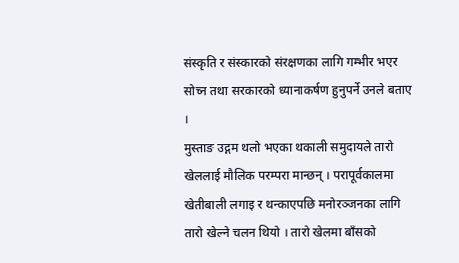संस्कृति र संस्कारको संरक्षणका लागि गम्भीर भएर सोच्न तथा सरकारको ध्यानाकर्षण हुनुपर्ने उनले बताए ।
मुस्ताङ उद्गम थलो भएका थकाली समुदायले तारो खेललाई मौलिक परम्परा मान्छन् । परापूर्वकालमा खेतीबाली लगाइ र थन्काएपछि मनोरञ्जनका लागि तारो खेल्ने चलन थियो । तारो खेलमा बाँसको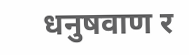धनुषवाण र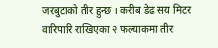जरबुटाको तीर हुन्छ । करीब डेढ सय मिटर वारिपारि राखिएका २ फल्याकमा तीर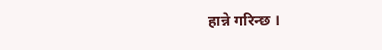हान्ने गरिन्छ ।